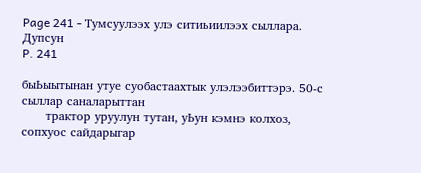Page 241 - Тумсуулээх улэ ситиьиилээх сыллара. Дупсун
P. 241

быЬыытынан утуе суобастаахтык улэлээбиттэрэ. 50-с сыллар саналарыттан
      трактор уруулун тутан, уЬун кэмнэ колхоз, сопхуос сайдарыгар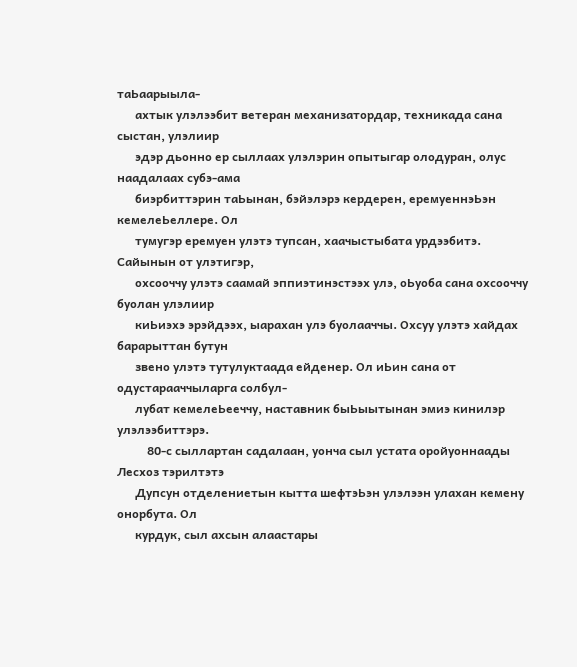таЬаарыыла-
      ахтык улэлээбит ветеран механизатордар, техникада сана сыстан, улэлиир
      эдэр дьонно ер сыллаах улэлэрин опытыгар олодуран, олус наадалаах субэ-ама
      биэрбиттэрин таЬынан, бэйэлэрэ кердерен, еремуеннэЬэн кемелеЬеллере. Ол
      тумугэр еремуен улэтэ тупсан, хаачыстыбата урдээбитэ. Сайынын от улэтигэр,
      охсооччу улэтэ саамай эппиэтинэстээх улэ, оЬуоба сана охсооччу буолан улэлиир
      киЬиэхэ эрэйдээх, ыарахан улэ буолааччы. Охсуу улэтэ хайдах барарыттан бутун
      звено улэтэ тутулуктаада ейденер. Ол иЬин сана от одустарааччыларга солбул-
      лубат кемелеЬееччу, наставник быЬыытынан эмиэ кинилэр улэлээбиттэрэ.
          80-с сыллартан садалаан, уонча сыл устата оройуоннаады Лесхоз тэрилтэтэ
      Дупсун отделениетын кытта шефтэЬэн улэлээн улахан кемену онорбута. Ол
      курдук, сыл ахсын алаастары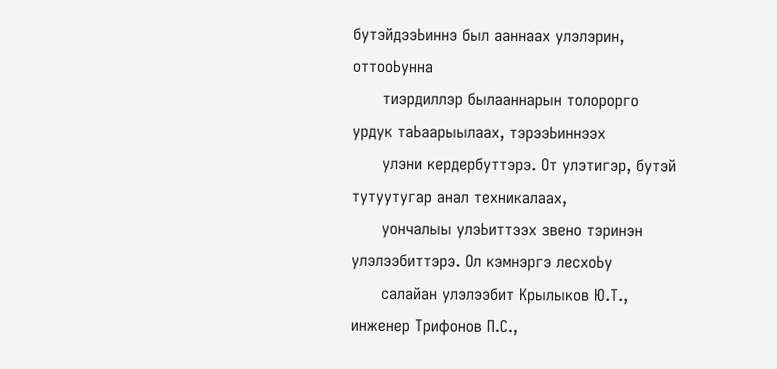бутэйдээЬиннэ был ааннаах улэлэрин, оттооЬунна
      тиэрдиллэр былааннарын толорорго урдук таЬаарыылаах, тэрээЬиннээх
      улэни кердербуттэрэ. От улэтигэр, бутэй тутуутугар анал техникалаах,
      уончалыы улэЬиттээх звено тэринэн улэлээбиттэрэ. Ол кэмнэргэ лесхоЬу
      салайан улэлээбит Крылыков Ю.Т., инженер Трифонов П.С.,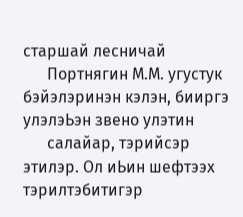старшай лесничай
      Портнягин М.М. угустук бэйэлэринэн кэлэн, бииргэ улэлэЬэн звено улэтин
      салайар, тэрийсэр этилэр. Ол иЬин шефтээх тэрилтэбитигэр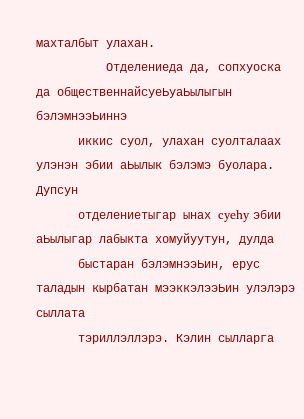махталбыт улахан.
          Отделениеда да, сопхуоска да общественнайсуеЬуаЬылыгын бэлэмнээЬиннэ
      иккис суол, улахан суолталаах улэнэн эбии аЬылык бэлэмэ буолара. Дупсун
      отделениетыгар ынах cyehy эбии аЬылыгар лабыкта хомуйуутун, дулда
      быстаран бэлэмнээЬин, ерус таладын кырбатан мээккэлээЬин улэлэрэ сыллата
      тэриллэллэрэ. Кэлин сылларга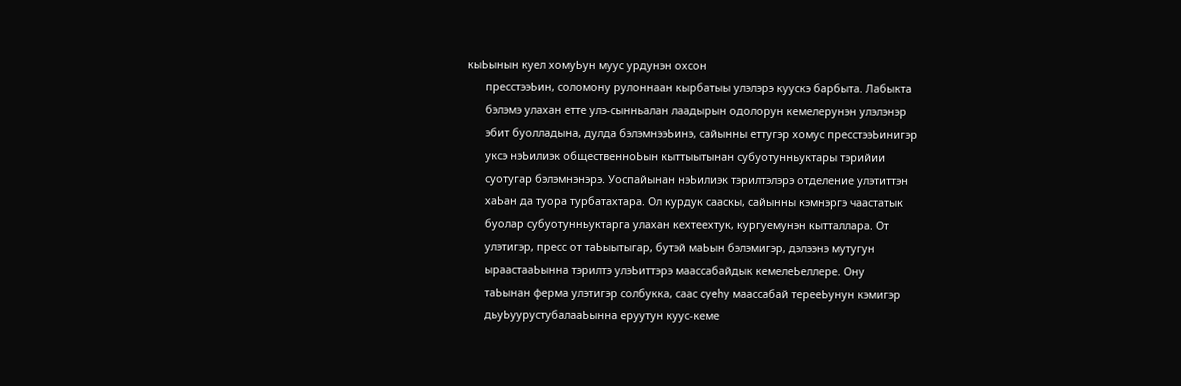кыЬынын куел хомуЬун муус урдунэн охсон
      пресстээЬин, соломону рулоннаан кырбатыы улэлэрэ куускэ барбыта. Лабыкта
      бэлэмэ улахан етте улэ-сынньалан лаадырын одолорун кемелерунэн улэлэнэр
      эбит буолладына, дулда бэлэмнээЬинэ, сайынны еттугэр хомус пресстээЬинигэр
      уксэ нэЬилиэк общественноЬын кыттыытынан субуотунньуктары тэрийии
      суотугар бэлэмнэнэрэ. Уоспайынан нэЬилиэк тэрилтэлэрэ отделение улэтиттэн
      хаЬан да туора турбатахтара. Ол курдук сааскы, сайынны кэмнэргэ чаастатык
      буолар субуотунньуктарга улахан кехтеехтук, кургуемунэн кытталлара. От
      улэтигэр, пресс от таЬыытыгар, бутэй маЬын бэлэмигэр, дэлээнэ мутугун
      ыраастааЬынна тэрилтэ улэЬиттэрэ маассабайдык кемелеЬеллере. Ону
      таЬынан ферма улэтигэр солбукка, саас cyehy маассабай терееЬунун кэмигэр
      дьуЬуурустубалааЬынна еруутун куус-кеме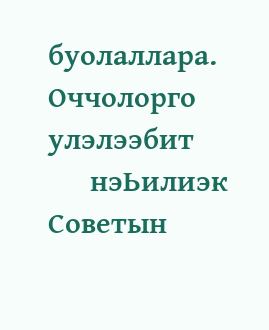буолаллара. Оччолорго улэлээбит
      нэЬилиэк Советын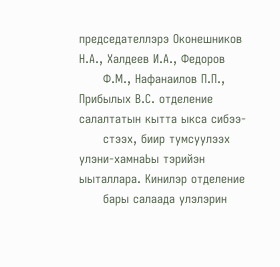председателлэрэ Оконешников Н.А., Халдеев И.А., Федоров
      Ф.М., Нафанаилов П.П., Прибылых В.С. отделение салалтатын кытта ыкса сибээ-
      стээх, биир тумсуулээх улэни-хамнаЬы тэрийэн ыыталлара. Кинилэр отделение
      бары салаада улэлэрин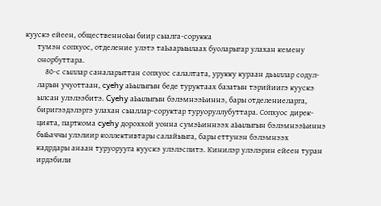куускэ ейеен, общественноЬы биир сыалга-сорукка
      тумэн сопхуос, отделение улэтэ таЬаарыылаах буоларыгар улахан кемену
      онорбуттара.
          80-с сыллар саналарыттан сопхуос салалтата, урукку кураан дьыллар содул-
      ларын учуоттаан, cyehy аЬылыгын беде туруктаах базатын тэрийиигэ куускэ
      ылсан улэлээбитэ. Cyehy аЬылыгын бэлэмнээЬиннэ, бары отделениеларга,
      биригээдэлэргэ улахан сыаллар-соруктар туруоруллубуттара. Сопхуос дирек-
      цията, парткома cyehy дороххой уонна сумэЬиннээх аЬылыгын бэлэмнээЬиннэ
      быЬаччы улэлиир коллективтары салайыыга, бары еттунэн бэлэмнээх
      кадрдары анаан туруорууга куускэ улэлэспитэ. Кинилэр улэлэрин ейеен туран
      ирдэбили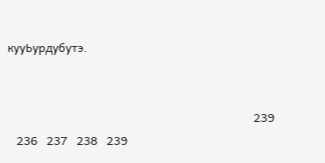кууЬурдубутэ.


                                                                                  239
   236   237   238   239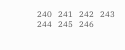240   241   242   243   244   245   246